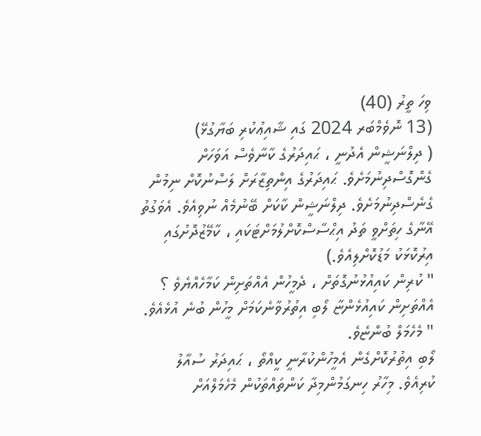ވިހަ ތީރު (40)
(13 ނޮވެމްބަރ 2024 ގައި ޝާއިޢުކުރި ބަޔާގުޅޭ)
( ދިލްނަޝީން އެދުނީ ، ޙައިދަރުގެ ކާނާވެސް އަވަހަށް ގެންގޮސްދިނުމަށެވެ. ޙައިދަރުގެ އިންތިޒާރަށް ލަސްނުކޮށް ނިމުން ގެނެސްދިނުމަށެވެ. ދިލްނަޝީން ކާކަށް ބޭނުމެއް ނުވިއެވެ. އެވަގުތު އޭނާގެ ހިތަށްވީ ތަދު އިޙްސާސްކޮށްލުމަށްޓަކައި ، ކާމޭޒުދޮށުގައި އިރުކޮޅަކު މަޑުކޮށްލިއެވެ.)
" ކުރިން ކައިއުޅުނުގޮތަށް ، ދެމީހުން އެއްތަށިން ކަމާހެއްޔެވެ ؟ އެއްތަށިން ކައިއުޅެންޏާ ލޯބި އިތުރުވާނެކަމަށް މީހުން ބުނެ އުޅެއެވެ. " މެހެމަލް ބުންޏެވެ.
ލޯބި އިތުރުކޮށްގެން އެމީހުންކުރާނީ ކީއްތޯ ، ޙައިދަރު ސުއާލު ކުރިއެވެ. މިހާރު ހިނގަމުންމިދާ ކަންތައްތަކުން މެހެމަލްއަށް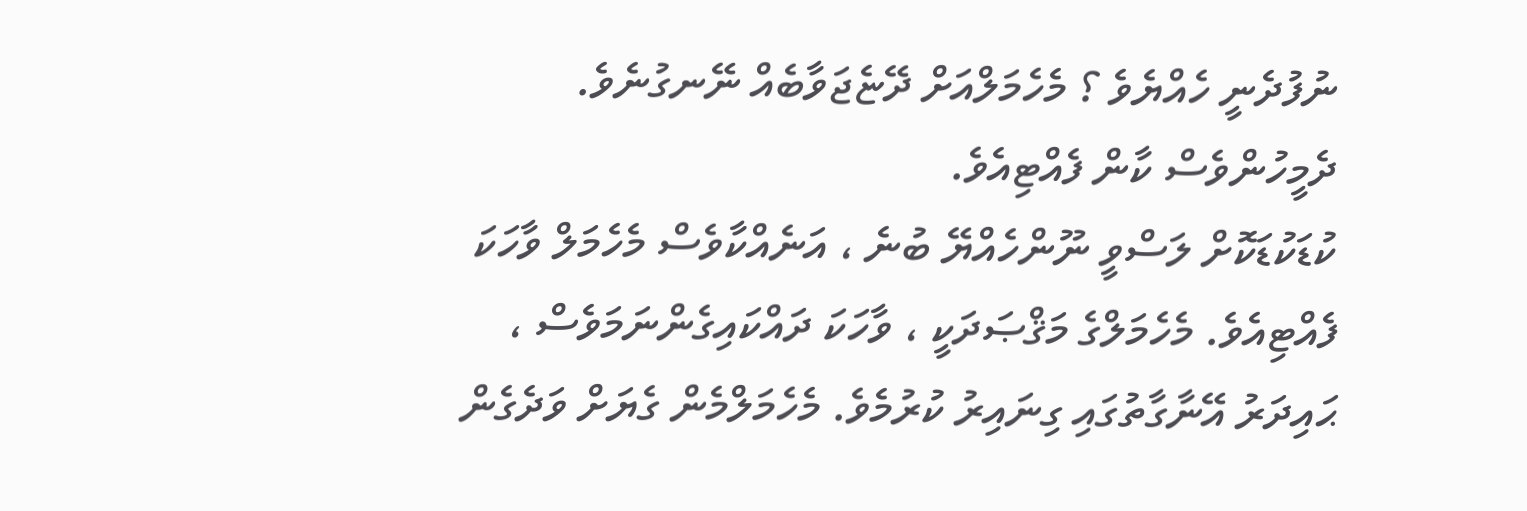ނުފުދެނީ ހެއްޔެވެ ؟ މެހެމަލްއަށް ދޭޏެޖަވާބެއް ނޭނގުނެވެ. ދެމީހުންވެސް ކާން ފެއްޓިއެވެ.
ކުޑަކުޑަކޮށް ލަސްވީ ނޫންހެއްޔޭ ބުނެ ، އަނެއްކާވެސް މެހެމަލް ވާހަކަ ފެއްޓިއެވެ. މެހެމަލްގެ މަޤްޞަދަކީ ، ވާހަކަ ދައްކައިގެންނަމަވެސް ، ޙައިދަރު އޭނާގާތުގައި ގިނައިރު ކުރުމެވެ. މެހެމަލްމެން ގެޔަށް ވަދެގެން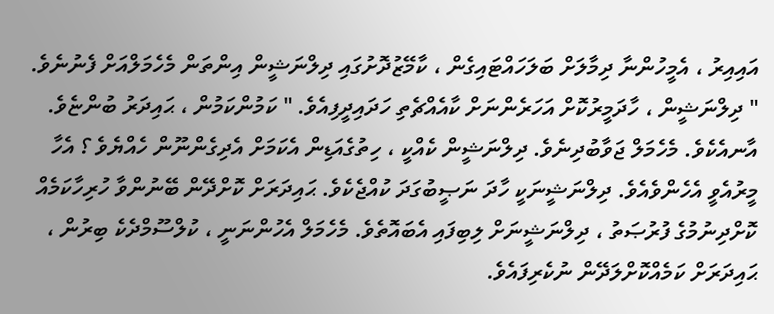އައިއިރު ، އެމީހުންނާ ދިމާލަށް ބަލަހައްޓައިގެން ، ކާމޭޒުދޮށުގައި ދިލްނަޝީން އިންތަން މެހެމަލްއަށް ފެނުނެވެ.
" ދިލްނަޝީން ، ހާދަމީރުކޮށް އަހަރެންނަށް ކާއެއްޗެތި ހަދައިދީފިއެވެ. " ކަމުންކަމުން ، ޙައިދަރު ބުންޏެވެ.
އާނއެކެވެ. މެހެމަލް ޖަވާބުދިނެވެ. ދިލްނަޝީން ކެއްކީ ، ހިތުގެއަޑިން އެކަމަށް އެދިގެންނޫން ހެއްޔެވެ ؟ އެހާ މީރުއެވީ އެހެންވެއެވެ. ދިލްނަޝީނަކީ ހާދަ ނަޞީބުގަދަ ކުއްޖެކެވެ. ޙައިދަރަށް ކޮށްދޭން ބޭނުންވާ ހުރިހާކަމެއް ކޮށްދިނުމުގެ ފުރުޞަތު ، ދިލްނަޝީނަށް ލިބިފައި އެބައޮތެވެ. މެހެމަލް އެހުންނަނީ ، ކުލްސޫމްދެކެ ބިރުން ، ޙައިދަރަށް ކަމެއްކޮށްލަދޭން ނުކެރިފައެވެ.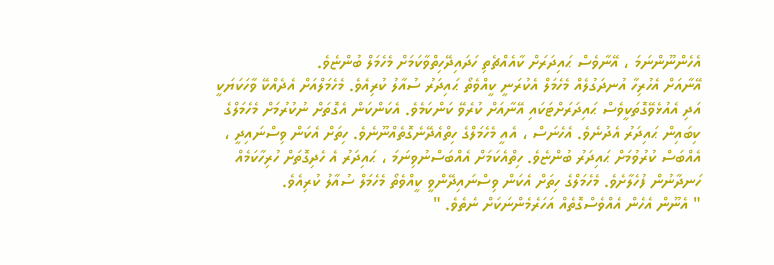އެހެންނޫންނަމަ ، އޭނާވެސް ޙައިދަރަށް ކާއެއްޗެތި ހަދައިދޭހިތްވާކަމަށް މެހެމަލް ބުންޏެވެ.
އޭނާއަށް އެހުރިހާ އުނދަގުލެއް މެހެމަލް އެކުރަނީ ކީއްވެތޯ ޙައިދަރު ސުއާލު ކުރިއެވެ. މެހެމަލްއަށް އެދެއްކޭ ވާހަކަޔަކީ އަދި އެއުޅެވޭގޮތަކީވެސް ޙައިދަރަށްޓަކައި އޭނާއަށް ކުރެވޭ ކަންކަމެވެ. އެކަންކަން އެގޮތަށް ނުކުރުމަށް މެހެމަލްގެ ކިބައިން ޙައިދަރު އެދުނެވެ. އެހެނަސް ، އެއީ މެހެމަލްގެ ހިތްއެދޭނެގޮތެއްނޫނެވެ. ހިތަށް އެކަން ވިސްނައިދީ ، އެއްބަސް ކުރުވުމަށް ޙައިދަރު ބުންޏެވެ. ހިތްއެކަމަށް އެއްބަސްނުވިނަމަ ، ޙައިދަރު އެ ހެދިގޮތަށް ހުރިހާކަމެއް ހަނދާނުން ފުހެލާށެވެ. މެހެމަލްގެ ހިތަށް އެކަން ވިސްނައިދޭންވީ ކީއްވެތޯ މެހެމަލް ސުއާލު ކުރިއެވެ.
" އެނޫން އެހެން އެއްވެސްގޮތެއް އަހަރެމެންނަކަށް ނެތެވެ. "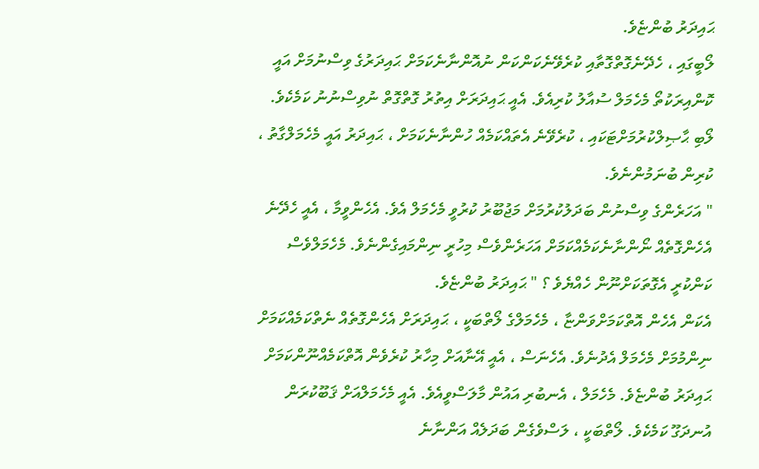ޙައިދަރު ބުންޏެވެ.
ލޯބީގައި ، ހެދޭނެގޮތްގޮތާއި ކުރެވޭނެކަންކަން ނުއޮންނާނެކަމަށް ޙައިދަރުގެ ވިސްނުމަށް އައީ ކޮންއިރަކުތޯ މެހެމަލް ސުއާލު ކުރިއެވެ. އެއީ ޙައިދަރަށް އިތުރު ގޮތްގޮތް ނުވިސްނުނު ކަމެކެވެ. ލޯބި ޙާޞިލްކުރުމަށްޓަކައި ، ކުރެވޭނެ އެތައްކަމެއް ހުންނާނެކަމަށް ، ޙައިދަރު އައީ މެހެމަލްގާތު ، ކުރިން ބުނަމުންނެވެ.
" އަހަރެންގެ ވިސްނުން ބަދަލުކުރުމަށް މަޖުބޫރު ކުރުވީ މެހެމަލް އެވެ. އެހެންވީމާ ، އެއީ ހެދޭނެ އެހެންގޮތެއް ނޯންނާނެކަމެއްކަމަށް އަހަރެންވެސް މިހުރީ ނިންމައިގެންނެވެ. މެހެމަލްވެސް ކަންކުރީ އެގޮތަކަށްނޫން ހެއްޔެވެ ؟ " ޙައިދަރު ބުންޏެވެ.
އެކަން އެހެން އޮތްކަމަށްވަންޏާ ، މެހެމަލްގެ ލޯތްބަކީ ، ޙައިދަރަށް އެހެންގޮތެއް ނެތްކަމެއްކަމަށް ނިންމުމަށް މެހެމަލް އެދުނެވެ. އެހެނަސް ، އެއީ އޭނާއަށް މިހާރު ކުރެވެން އޮތްކަމެއްނޫންކަމަށް ޙައިދަރު ބުންޏެވެ. މެހެމަލް ، އެނބުރި އައުން މާލަސްވީއެވެ. އެއީ މެހެމަލްއަށް ޤަބޫކުރަން އުނދަގޫ ކަމެކެވެ. ލޯތްބަކީ ، ލަސްވެގެން ބަދަލެއް އަންނާނެ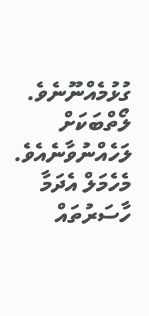ގުޅުމެއްނޫނެވެ. ލޯތްބަކަށް ލަހެއްނުވާނެއެވެ. މެހެމަލް އެދަމާ ހާސަރުތައް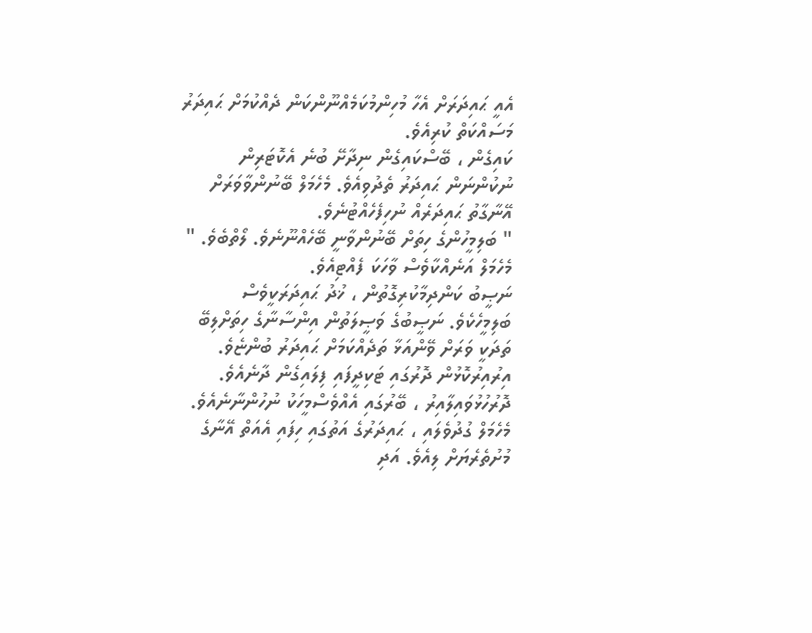އެއީ ޙައިދަރަށް އެހާ މުހިންމުކަމެއްނޫންކަން ދެއްކުމަށް ޙައިދަރު މަސައްކަތް ކުރިއެވެ.
ކައިގެން ، ބޭސްކައިގެން ނިދާށޭ ބުނެ އެކޮޓަރިން ނުކުންނަން ޙައިދަރު ތެދުވިއެވެ. މެހެމަލް ބޭނުންވާވަރަށް އޭނާގާތު ޙައިދަރެއް ނުހިފެހެއްޓުނެވެ.
" ބަލިމީހުންގެ ހިތަށް ބޭނުންވާނީ ބޭހެއްނޫނެވެ. ލޯތްބެވެ. " މެހެމަލް އަނެއްކާވެސް ވާހަކަ ފެއްޓިއެވެ.
ނަޞީބު ކަންދިމާކުރިގޮތުން ، ޚުދު ޙައިދަރަކީވެސް ބަލިމީހެކެވެ. ނަޞީބުގެ ވަޞީލަތުން އިންސާނާގެ ހިތަށްލިބޭ ތަދަކީ ވަރަށް ވޭންއަޅާ ތަދެއްކަމަށް ޙައިދަރު ބުންޏެވެ. އިރުއިރުކޮޅުން ދޮރުގައި ޓަކިދީފައި ފިލައިގެން ދާނެއެވެ. ދޮރުހުޅުވައިލާއިރު ، ބޭރުގައި އެއްވެސްމީހަކު ނުހުންނާނެއެވެ.
މެހެމަލް ގުދުވެލައި ، ޙައިދަރުގެ އަތުގައި ހިފައި އެއަތް އޭނާގެ މުށުތެރެޔަށް ލިއެވެ. އަދި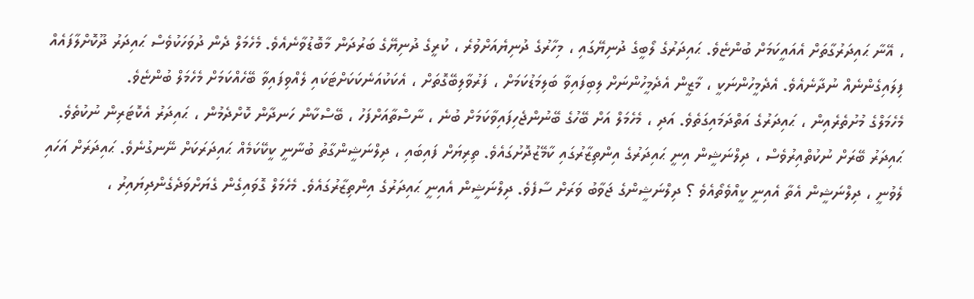، އޭނާ ޙައިދަރުގާތަށް އެއައީކަމަށް ބުންޏެވެ. ޙައިދަރުގެ ލޯބީގެ ދުނިޔޭގައި ، މިހާރުގެ ދުނިޔެއަށްވުރެ ، ކުރީގެ ދުނިޔޭގެ ބަރުދަން މާބޮޑުވާނެއެވެ. މެހެމަލް ދެން ދުވަހަކުވެސް ޙައިދަރު ދޫކޮށްލާފައެއް ފިލައިގެންނެއް ނުދާނެއެވެ. އެދެމީހުންނަކީ ، މާޒީން އެދެމީހުންނަށް ލިބިފައިވާ ބަލިމަޑުކަމަށް ، ފަރުވާލިބޭގޮތަށް ، އެކަކުއަނެކަކަށްޓަކައި ލެއްވިފައިވާ ބޭހެއްކަމަށް މެހެމަލް ބުންޏެވެ.
މެހެމަލްގެ މުށުތެރެއިން ، ޙައިދަރުގެ އަތްދަމައިގަތެވެ. އަދި ، މެހެމަލް އަށް ބޭހުގެ ބޭނުންޖެހިފައިވާކަމަށް ބުނެ ، ނާސްތާއަށްފަހު ، ބޭސްކާން ހަނދާން ކޮށްދެމުން ، ޙައިދަރު އެކޮޓަރިން ނުކުތެވެ.
ޙައިދަރު ބޭރަށް ނުކުތްއިރުވެސް ، ދިލްނަޝީން އިނީ ޙައިދަރުގެ އިންތިޒާރުގައި ކާމޭޒުދޮށުގައެވެ. ތިރިޔަށް ފައިބައި ، ދިލްނަޝީންގާތު ބުނާނީ ކީކޭކަމެއް ޙައިދަރަކަށް ނޭނގުނެވެ. ޙައިދަރަށް އަހައި ލެވުނީ ، ދިލްނަޝީން އެތާ އެއިނީ ކީއްވެތޯއެވެ ؟ ދިލްނަޝީންގެ ޖަވާބު ވަރަށް ސާފެވެ. ދިލްނަޝީން އެއިނީ ޙައިދަރުގެ އިންތިޒާރުގައެވެ. މެހެމަލް ގޮވައިގެން ގެޔަށްވަދެގެންދިޔައިރު ،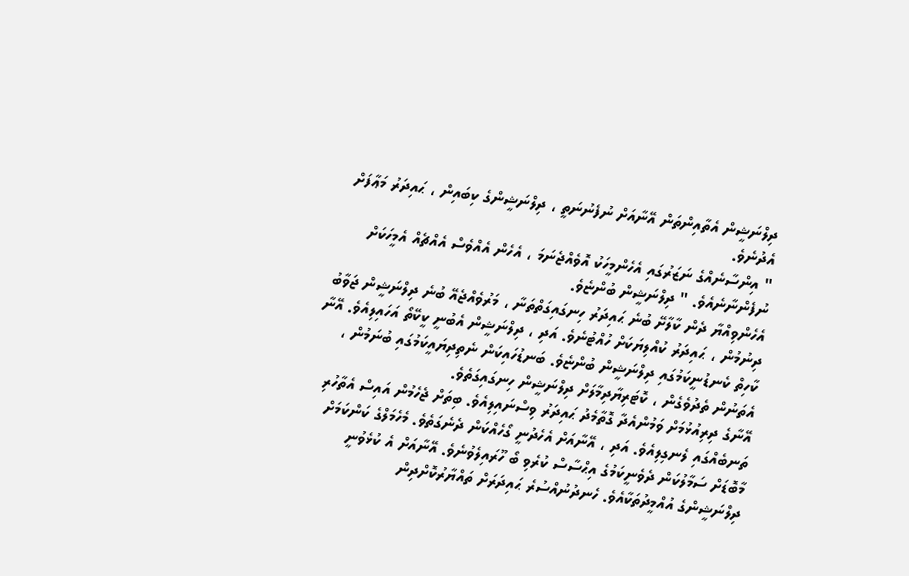ދިލްނަޝީން އެތާއިންތަން އޭނާއަށް ނުފެނުނަތީ ، ދިލްނަޝީންގެ ކިބައިން ، ޙައިދަރު މަޢާފަށް އެދުނެވެ.
" އިންސާނެއްގެ ނަޒަރުގައި އެހެންމީހަކު އޮވެއްޖެނަމަ ، އެހެން އެއްވެސް އެއްޗެއް އެމީހަކަށް ނުފެންނާނެއެވެ. " ދިލްނަޝީން ބުންޏެވެ.
އެހެންވިއްޔާ ދެން ކާލާށޭ ބުނެ ޙައިދަރު ހިނގައިގަތްތަނާ ، މަރުވެއްޖެއޭ ބުނެ ދިލްނަޝީން ޖަވާބު ދިނުމުން ، ޙައިދަރު ކުއްލިޔަކަށް ހުއްޓުނެވެ. އަދި ، ދިލްނަޝީން އެބުނީ ކީކޭތޯ އަހައިލިއެވެ. އޭނާ ކާހިތް ކެނޑުނީކަމުގައި ދިލްނަޝީން ބުންޏެވެ. ބަނޑުހައިކަން ނެތިދިޔައީކަމުގައި ބުނަމުން ، އެތަނުން ތެދުވެގެން ، ކޮޓަރިޔާދިމާލަށް ދިލްނަޝީން ހިނގައިގަތެވެ.
އޭނާގެ ދިރިއުޅުމަށް ވަމުންއެދާ ގޮތާމެދު ޙައިދަރު ވިސްނައިލިއެވެ. ބިތަށް ޖެހެމުން އައިސް އެތާހުރި ތަނބެއްގައި ލެނގިލިއެވެ. އަދި ، އޭނާއަށް އެހެދުނީ ގޯހެއްކަން ދެނެގަތެވެ. މެހެމަލްގެ ކަންކަމަށް މާބޮޑަށް ސަމާލުކަން ދެވެނީކަމުގެ އިޙްސާސް ކުރެވި ބޯ ހޫރައިލެވުނެވެ. އޭނާއަށް އެ ކުޅެވުނީ ދިލްނަޝީންގެ އުއްމީދުތަކާއެވެ. ހެނދުނުއްސުރެ ޙައިދަރަށް ތައްޔާރުކޮށްދިން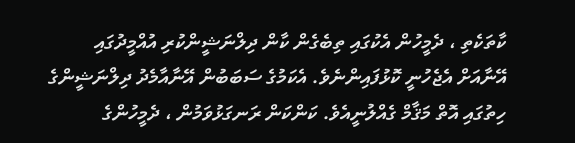ކާތަކެތި ، ދެމީހުން އެކުގައި ތިބެގެން ކާން ދިލްނަޝީންކުރި އުއްމީދުގައި އޭނާއަށް އެޖެހުނީ ކޮޅުފައިންނެވެ. އެކަމުގެ ސަބަބުން އޭނާއާމެދު ދިލްނަޝީންގެ ހިތުގައި އޮތް މަޤާމް ގެއްލުނީއެވެ. ކަންކަން ރަނގަޅުވަމުން ، ދެމީހުންގެ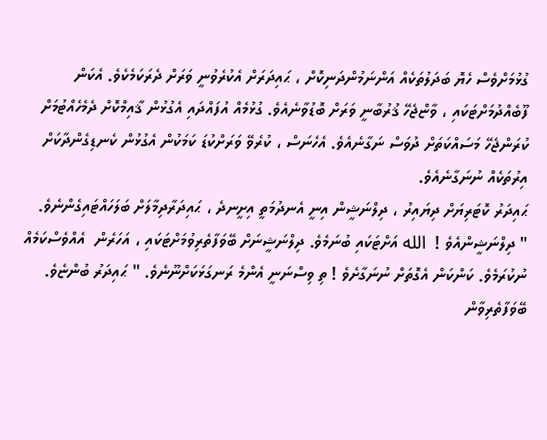ގުޅުމަށްވެސް ހެޔޮ ބަދަލުތަކެއް އަންނަމުންދަނިކޮށް ، ޙައިދަރަށް އެކުރެވުނީ ވަރަށް ދެރަކަމެކެވެ. އެކަން ފޫބެއްދުމަށްޓަކައި ، ވާޏްޖެހޭ ޤުރުބާނީ ވަރަށް ބޮޑުވާނެއެވެ. ގުޅުމެއް އުފައްދައި އެގުޅުން ޤާއިމްކޮށް ދެމެހެއްޓުމަށް ކުރަންޖެހޭ މަސައްކަތަށް ދުވަސް ނަގާނެއެވެ. އެހެނަސް ، ކުރެވޭ ވަރަށްކުޑަ ކަމަކުން އެގުޅުން ކެނޑިގެންދާކަށް އިރުތަކެއް ނުނަގާނެއެވެ.
ޙައިދަރު ކޮޓަރިޔަށް ދިޔައިރު ، ދިލްނަޝީން އިނީ އެނދުމަތީ އިށީނދެ ، ޙައިދަރާދިމާލަށް ބަލަހައްޓައިގެންނެވެ.
" ދިލްނަޝީންއެވެ !  الله އަށްޓަކައި ބުނަމެވެ. ދިލްނަޝީނަށް ބޭވަފާތެރިވުމަށްޓަކައި ، އަހަރެން  އެއްވެސްކަމެއް ނުކުރަމެވެ. ކަންކަން އެގޮތަށް ނުނަގާށެވެ ! ތި ވިސްނަނީ އެންމެ ރަނގަޅަކަށްނޫނެވެ. " ޙައިދަރު ބުންޏެވެ.
ބޭވަފާތެރިވާން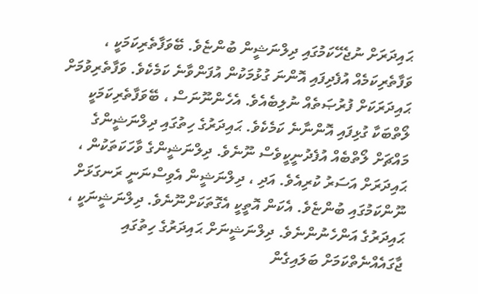ޙައިދަރަށް ނުޖެހޭކަމުގައި ދިލްނަޝީން ބުންޏެވެ. ބޭވަފާތެރިކަމަކީ ، ވަފާތެރިކަމެއް އުފެދިފައި އޮންނަ ގުޅުމަކުން އުފަންވާނެ ކަމެކެވެ. ވަފާތެރިވުމަށް ޙައިދަރަކަށް ފުރުޞަތެއް ނުލިބެއެވެ. އެހެންނޫނަސް ، ބޭވަފާތެރިކަމަކީ ލޯތްބަކާ ގުޅިފައި އޮންނާނެ ކަމެކެވެ. ޙައިދަރުގެ ހިތުގައި ދިލްނަޝީންގެ މައްޗަށް ލޯތްބެއް އުފެދުނީކީވެސް ނޫނެވެ. ދިލްނަޝީންގެ ވާހަކަތަކުން ، ޙައިދަރަށް އަސަރު ކުރިއެވެ. އަދި ، ދިލްނަޝީން އެވިސްނަނީ ރަނގަޅަށް ނޫންކަމުގައި ބުންޏެވެ. އެކަން އޮތީކީ އެގޮތަކަށްނޫނެވެ. ދިލްނަޝީނަކީ ، ޙައިދަރުގެ އަންހެނުންނެވެ. ދިލްނަޝީނަށް ޙައިދަރުގެ ހިތުގައި ޖާގައެއްނެތްކަމަށް ބަލައިގެން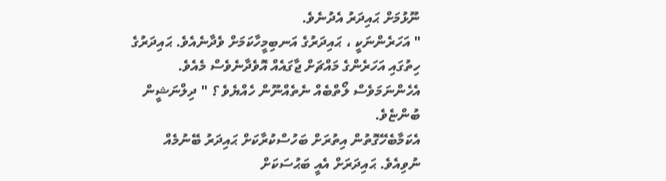ނޫޅުމަށް ޙައިދަރު އެދުނެވެ.
" އަހަރެންނަކީ ، ޙައިދަރުގެ އަނބިމީހާކަމަށް ވެދާނެއެވެ. ޙައިދަރުގެ ހިތުގައި އަހަރެންގެ މައްޗަށް ޖާގައެއް އޮވެދާނެވެސް މެއެވެ. އެހެންނަމަވެސް ލޯތްބެއް ނެތެއްނޫން ހެއްޔެވެ ؟ " ދިލްނަޝީން ބުންޏެވެ.
އެކަމާބެހޭގޮތުން އިތުރަށް ބަހުސްކުރާކަށް ޙައިދަރު ބޭނުމެއް ނުވިއެވެ. ޙައިދަރަށް އެއީ ބަޙުސަކަށް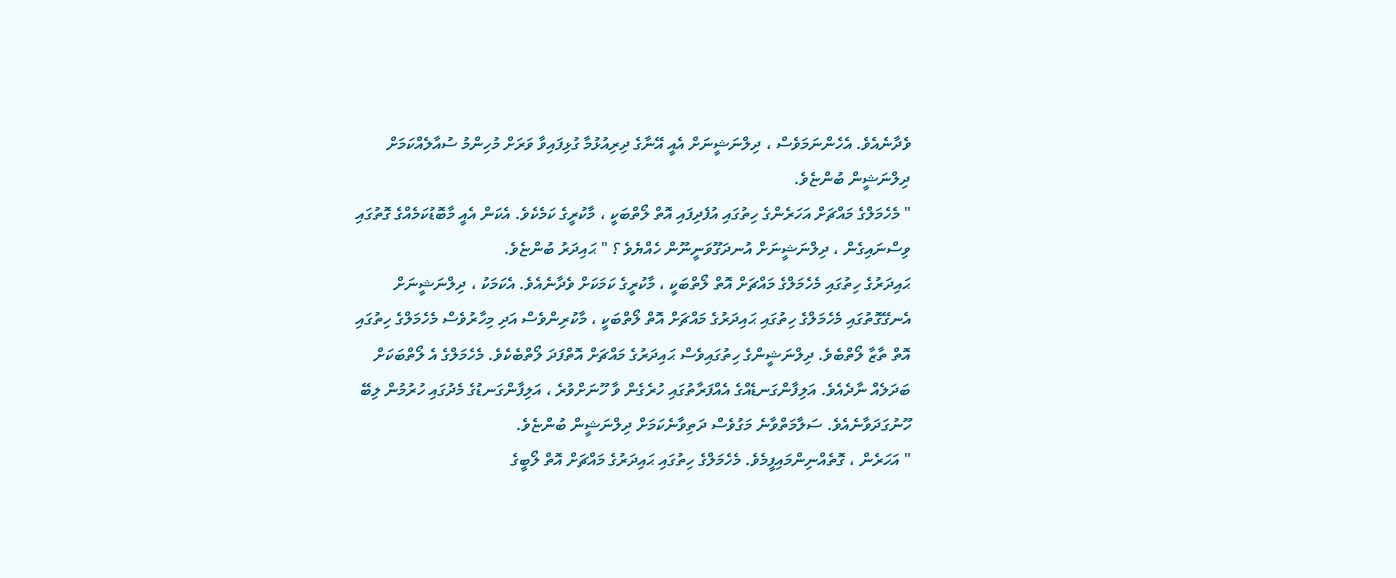ވެދާނެއެވެ. އެހެންނަމަވެސް ، ދިލްނަޝީނަށް އެއީ އޭނާގެ ދިރިއުޅުމާ ގުޅިފައިވާ ވަރަށް މުހިންމު ސުއާލެއްކަމަށް ދިލްނަޝީން ބުންޏެވެ.
" މެހެމަލްގެ މައްޗަށް އަހަރެންގެ ހިތުގައި އުފެދިފައި އޮތް ލޯތްބަކީ ، މާކުރީގެ ކަމެކެވެ. އެކަން އެއީ މާބޮޑުކަމެއްގެ ގޮތުގައި ވިސްނައިގެން ، ދިލްނަޝީނަށް އުނދަގޫވަނީނޫން ހެއްޔެވެ ؟ " ޙައިދަރު ބުންޏެވެ.
ޙައިދަރުގެ ހިތުގައި މެހެމަލްގެ މައްޗަށް އޮތް ލޯތްބަކީ ، މާކުރީގެ ކަމަކަށް ވެދާނެއެވެ. އެކަމަކު ، ދިލްނަޝީނަށް އެނގޭގޮތުގައި މެހެމަލްގެ ހިތުގައި ޙައިދަރުގެ މައްޗަށް އޮތް ލޯތްބަކީ ، މާކުރިންވެސް އަދި މިހާރުވެސް މެހެމަލްގެ ހިތުގައި އޮތް ތާޒާ ލޯތްބެވެ. ދިލްނަޝީންގެ ހިތުގައިވެސް ޙައިދަރުގެ މައްޗަށް އޮތްފަދަ ލޯތްބެކެވެ. މެހެމަލްގެ އެ ލޯތްބަކަށް ބަދަލެއް ނާދެއެވެ. އަލިފާންގަނޑެއްގެ އެއްފަރާތުގައި ހުރެގެން ވާ ހޫނަށްވުރެ ، އަލިފާންގަނޑުގެ މެދުގައި ހުރުމުން ލިބޭ ހޫނުގަދަވާނެއެވެ. ސަލާމަތްވާނެ މަގުވެސް ދަތިވާނެކަމަށް ދިލްނަޝީން ބުންޏެވެ.
" އަހަރެން ، ގޮތެއްނިންމައިފީމެވެ. މެހެމަލްގެ ހިތުގައި ޙައިދަރުގެ މައްޗަށް އޮތް ލޯބީގެ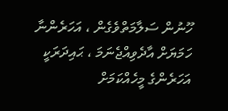ހޫނުން ސަލާމަތްވެގެން ، އަހަރެންނާ ހަމަޔަށް އާދެވިއްޖެނަމަ ، ޙައިދަރަކީ އަހަރެންގެ މީހެއްކަމަށް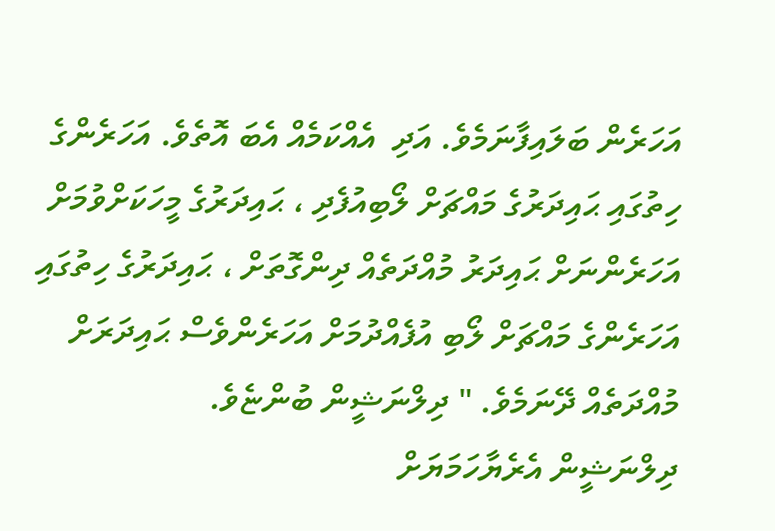އަހަރެން ބަލައިފާނަމެވެ. އަދި  އެއްކަމެއް އެބަ އޮތެވެ. އަހަރެންގެ ހިތުގައި ޙައިދަރުގެ މައްޗަށް ލޯބިއުފެދި ، ޙައިދަރުގެ މީހަކަށްވުމަށް އަހަރެންނަށް ޙައިދަރު މުއްދަތެއް ދިންގޮތަށް ، ޙައިދަރުގެ ހިތުގައި އަހަރެންގެ މައްޗަށް ލޯބި އުފެއްދުމަށް އަހަރެންވެސް ޙައިދަރަށް މުއްދަތެއް ދޭނަމެވެ. " ދިލްނަޝީން ބުންޏެވެ.
ދިލްނަޝީން އެރެޔާހަމަޔަށް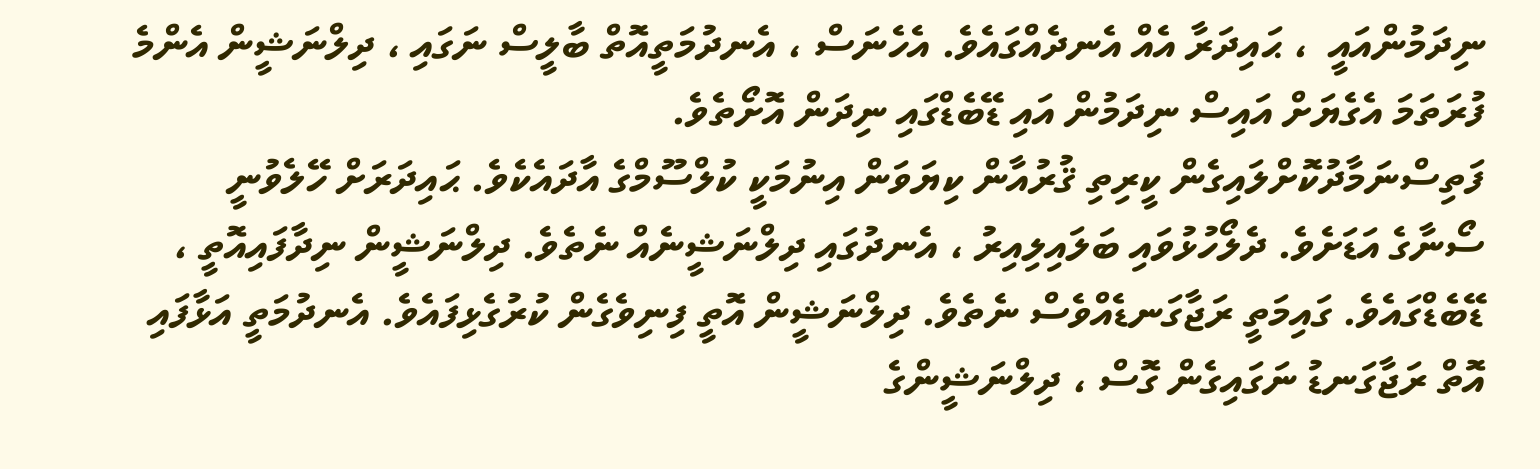ނިދަމުންއައީ  ، ޙައިދަރާ އެއް އެނދެއްގައެވެ. އެހެނަސް ، އެނދުމަތީއޮތް ބާލީސް ނަގައި ، ދިލްނަޝީން އެންމެ ފުރަތަމަ އެގެޔަށް އައިސް ނިދަމުން އައި ޑޭބެޑްގައި ނިދަން އޮށޯތެވެ.
ފަތިސްނަމާދުކޮށްލައިގެން ކީރިތި ޤުރުއާން ކިޔަވަން އިނުމަކީ ކުލްސޫމްގެ އާދައެކެވެ. ޙައިދަރަށް ހޭލެވުނީ ސޯނާގެ އަޑަށެވެ. ދެލޯހުޅުވައި ބަލައިލިއިރު ، އެނދުގައި ދިލްނަޝީނެއް ނެތެވެ. ދިލްނަޝީން ނިދާފައިއޮތީ ، ޑޭބެޑްގައެވެ. ގައިމަތީ ރަޖާގަނޑެއްވެސް ނެތެވެ. ދިލްނަޝީން އޮތީ ފިނިވެގެން ކުރުގެޅިފައެވެ. އެނދުމަތީ އަޅާފައި އޮތް ރަޖާގަނޑު ނަގައިގެން ގޮސް ، ދިލްނަޝީންގެ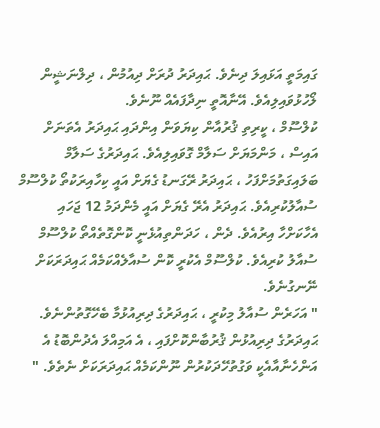ގައިމަތީ އަޅައިލަ ދިނެވެ. ޙައިދަރު ދުރަށް ދިއުމުން ، ދިލްނަޝީން ލޯހުޅުވައިލިއެވެ. އޭނާއޮތީ ނިދާފައެއް ނޫނެވެ.
ކުލްސޫމް ، ކީރިތި ޤުރުއާން ކިޔަވަން އިންދައި ޙައިދަރު އެތަނަށް އައިސް ، މަންމަޔަށް ސަލާމް ގޮވައިލިއެވެ. ޙައިދަރުގެ ސަލާމް ބަލައިގަތުމަށްފަހު ، ޙައިދަރު ރޭގަނޑު ގެޔަށް އައީ ކިހާއިރަކުތޯ ކުލްސޫމް ސުއާލުކުރިއެވެ. ޙައިދަރު އެރޭ ގެޔަށް އައީ މެންދަމު 12 ޖަހައި އެހާކަށްހާ އިރުއެވެ. ދެން ، ހަދަންތިއުޅެނީ ކޮންގޮތެއްތޯ ކުލްސޫމް ސުއާލު ކުރިއެވެ. ކުލްސޫމް އެކުރީ ކޮން ސުއާލެއްކަމެއް ޙައިދަރަކަށް ނޭނގުނެވެ.
" އަހަރެން ސުއާލު މިކުރީ ، ޙައިދަރުގެ ދިރިއުޅުމާ ބެހޭގޮތުންނެވެ. ޙައިދަރުގެ ދިރިއުޅުން ޤުރުބާންކޮށްފައި ، އެ އަމިއްލަ އެދުންބޮޑު އެ އަންހެނާއާއެކީ ވަގުތުހޭދަކުރުން ނޫންކަމެއް ޙައިދަރަކަށް ނެތެވެ. "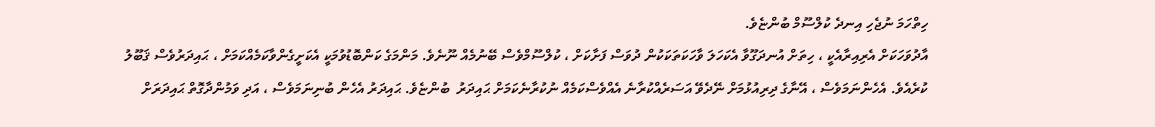ހިތްހަމަ ނުޖެހި އިނދެ ކުލްސޫމް ބުންޏެވެ.
އާދުވަހަކަށް އެރިއިރާއެކީ ، ހިތަށް އުނދަގޫވާ އެކަހަލަ ވާހަކަތަކަކުން ދުވަސް ފަށާކަށް ، ކުލްސޫމްވެސް ބޭނުމެއް ނޫނެވެ. މަންމަގެ ކަންބޮޑުވުމަކީ އެކަށީގެންވާކަމެއްކަމަށް ، ޙައިދަރުވެސް ޤަބޫލު ކުރެއެވެ. އެހެންނަމަވެސް ، އޭނާގެ ދިރިއުޅުމަށް ނޭދެވޭ އަސަރެއްކުރާނެ އެއްވެސްކަމެއް ނުކުރާނެކަމަށް ޙައިދަރު  ބުންޏެވެ. ޙައިދަރު އެހެން ބުނިނަމަވެސް ، އަދި ވަމުންދާގޮތް ޙައިދަރަށް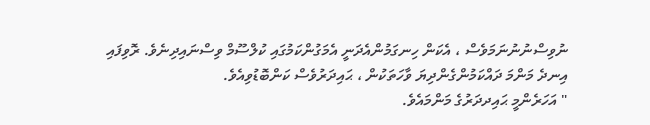ނުވިސްނުނުނަމަވެސް ، އެކަން ހިނގަމުންއެދަނީ އެމަގުންކަމުގައި ކުލްސޫމް ވިސްނައިދިނެވެ. ރޮވިފައި އިނދެ މަންމަ ދައްކަމުންގެންދިޔަ ވާހަތަކުން ، ޙައިދަރުވެސް ކަންބޮޑުވިއެވެ.
" އަހަރެންމީ ޙައިދދަރުގެ މަންމައެވެ.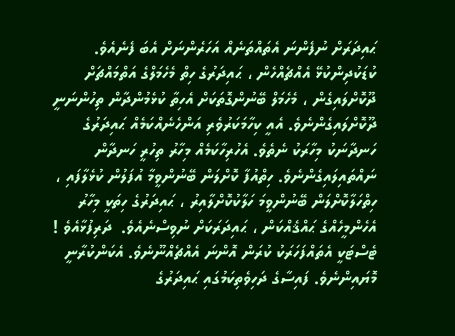ޙައިދަރަށް ނުފެންނަ އެތައްތަނެއް އަހަރެންނަށް އެބަ ފެނެއެވެ. ކުޑަކުދިންކުޅޭ އެއްޗެއްހެން ، ޙައިދަރުގެ ހިތް މެހެމަލްގެ އަތްމައްޗަށް ދޫކޮށްލައިގެން ، މެހެމަލް ބޭނުންގޮތަކަށް އެހިތާ ކުޅެމުންދާން ތިހުންނަނީ ދޫކޮށްލައިގެންނެވެ. އެއީ ކިހާމަކަރުވެރި އަންހެނެއްކަމެއް ޙައިދަރުގެ ހަނދާނަކު މިހާރަކު ނެތެވެ. އެހުރިހާކަމެއް މިހާރު ތިހުރީ ހަނދާން ނައްތައިލައިގެންނެވެ. ހިތްއުފާ ކޮށްލަން ބޭނުންވީމާ އުފަލުން ކުޅެލާފައި ، ހިތްހަލާކޮށްލަން ބޭނުންވީމަ ހަލާކުކޮށްލާއިރު ، ޙައިދަރުގެ ހިތަކީ މިހާރު އެހެންމީހެއްގެ ޙައްޤެއްކަން ، ޙައިދަރަކަށް ނުވިސްނެއެވެ.  ދަރިފުޅާއެވެ ! ޓެސްޓަކީ އެތައްފަހަރަކު ކުރަން އޮންނަ އެއްޗެއްނޫނެވެ. އެކަންކުރާނީ މޮޔައިންނެވެ. ފައިސާގެ ދަހިވެތިކަމުގައި ޙައިދަރުގެ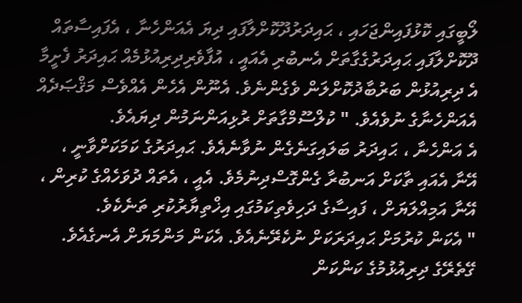ލޯބީގައި ކޮޅުފައިންޖަހައި ، ޙައިދަރުދޫކޮށްލާފައި ދިޔަ އެއަންހެނާ ، އެފައިސާތައް ދޫކޮށްލާފައި ޙައިދަރުގެގާތަށް އެނބުރި އެއައީ ، އުފާވެރިދިރިއުޅުމެއް ޙައިދަރު ފެށީމާ އެ ދިރިއުޅުން ބަރުބާދުކޮށްލަން ވެގެންނެވެ. އެނޫން އެހެން އެއްވެސް މަޤްޞަދެއް އެއަންހެނާގެ ނުވެއެވެ. " ކުލްސޫމްގާތަށް ރުޅިއަންނަމުން ދިޔައެވެ.
އެ އަންހެނާ ، ޙައިދަރު ބަލައިގަނެގެން ނުވާނެއެވެ. ޙައިދަރުގެ ކަމަކަށްވާނީ ، އޭނާ އެއައި ތާކަށް އަނބުރާ ގެންގޮސްދިނުމެވެ. އެއީ ، އެތައް ދުވަހެއްގެ ކުރިން ، އޭނާ އަމިއްލަޔަށް ، ފައިސާގެ ދަހިވެތިކަމުގައި އިޚްތިޔާރުކުރި ތަނެކެވެ.
" އެކަން ކުރުމަށް ޙައިދަރަކަށް ނުކެރޭނެއެވެ. އެކަން މަންމަޔަށް އެނގެއެވެ. ގޭތެރޭގެ ދިރިއުޅުމުގެ ކަންކަން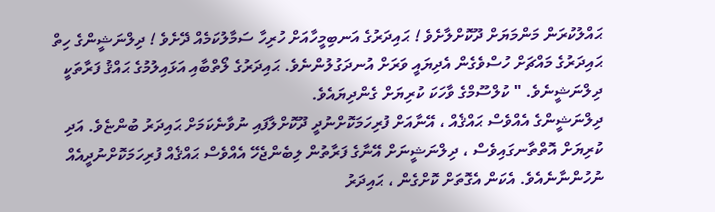ޙައްލުކުރަން މަންމަޔަށް ދޫކޮށްލާށެވެ ! ޙައިދަރުގެ އަނބިމީހާއަށް ހުރިހާ ސަމާލުކަމެއް ދޭށެވެ ! ދިލްނަޝީންގެ ހިތް ޙައިދަރުގެ މައްޗަށް ހުސްވެގެން އެދިޔައީ ވަރަށް އުނދަގުލުންނެވެ. ޙައިދަރުގެ ލޯތްބާއި އަޅައިލުމުގެ ޙައްޤު ފަރާތަކީ ދިލްނަޝީނެވެ. " ކުލްސޫމްގެ ވާހަކަ ކުރިޔަށް ގެންދިޔައެވެ.
ދިލްނަޝީންގެ އެއްވެސް ޙައްޤެއް ، އޭނާއަށް ފުރިހަމަކޮށްނުދީ ދޫކޮށްލާފައި ނުވާނެކަމަށް ޙައިދަރު ބުންޏެވެ. އަދި ކުރިޔަށް އޮތްތާނގައިވެސް ، ދިލްނަޝީނަށް އޭނާގެ ފަރާތުން ލިބެންޖެހޭ އެއްވެސް ޙައްޤެއް ފުރިހަމަކޮށްނުދީއެއް ނުހުންނާނެއެވެ. އެކަން އެގޮތަށް ކޮށްގެން ، ޙައިދަރު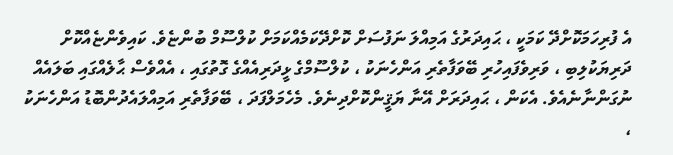އެ ފުރިހަމަކޮށްދޭ ކަމަކީ ، ޙައިދަރުގެ އަމިއްލަ ނަފުސަށް ކޮށްދޭކަމެއްކަމަށް ކުލްސޫމް ބުންޏެވެ. ކައިވެންޏެއްކޮށް ދަރިޔަކުލިބި ، ވަރިވެފައިހުރި ބޭވަފާތެރި އަންހެނަކު ، ކުލްސޫމްގެ ޅީދަރިއެއްގެ ގޮތުގައި ، އެއްވެސް ޙާލެއްގައި ބަލައެއް ނުގަންނާނެއެވެ. އެކަން ، ޙައިދަރަށް އޭނާ ޔަޤީންކޮށްދިނެވެ. މެހެމަލްފަދަ ، ބޭވަފާތެރި އަމިއްލައެދުންބޮޑު އަންހެނަކު ،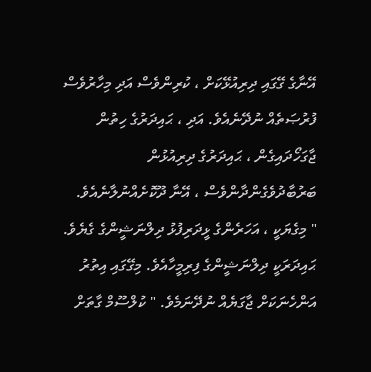އޭނާގެ ގޭގައި ދިރިއުޅޭކަށް ، ކުރިންވެސް އަދި މިހާރުވެސް ފުރުޞަތެއް ނުދޭނެއެވެ. އަދި ، ޙައިދަރުގެ ހިތުން ޖާގަހޯދައިގެން ، ޙައިދަރުގެ ދިރިއުޅުން ބަރުބާދުވެގެންދާންވެސް ، އޭނާ ދޫކޮށެއްނުލާނެއެވެ.
" މިގެޔަކީ ، އަހަރެންގެ ޅީދަރިފުޅު ދިލްނަޝީންގެ ގެޔެވެ. ޙައިދަރަކީ ދިލްނަޝީންގެ ފިރިމީހާއެވެ. މިގޭގައި އިތުރު އަންހެނަކަށް ޖާގަޔެއް ނުދޭނަމެވެ. " ކުލްސޫމް ގާތަށް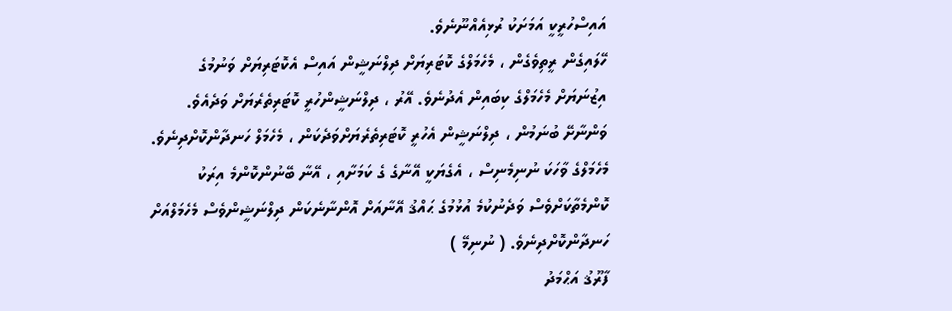އައިސްހުރީކީ އަމަށަކު ރުޅިއެއްނޫނެވެ.
ހޭލައިގެން ރީތިވެގެން ، މެހެމަލްގެ ކޮޓަރިޔަށް ދިލްނަޝީން އައިސް އެކޮޓަރިޔަށް ވަނުމުގެ އިޒުނަޔަށް މެހެމަލްގެ ކިބައިން އެދުނެވެ. އޭރު ، ދިލްނަޝީންހުރީ ކޮޓަރިތެރެޔަށް ވަދެއެވެ. ވަންނާށޭ ބުނަމުން ، ދިލްނަޝީން އެހުރީ ކޮޓަރިތެރެޔަށްވަދެކަން ، މެހެމަލް ހަނދާންކޮށްދިނެވެ. މެހެމަލްގެ ވާހަކަ ނުނިމެނިސް ، އެގެޔަކީ އޭނާގެ ގެ ކަމަށާއި ، އޭނާ ބޭނުންކޮންމެ އިރަކު ކޮންމެތާކަށްވެސް ވަދެނުކުމެ އުޅުމުގެ ޙައްޤު އޭނާއަށް އޮންނާނެކަން ދިލްނަޝީންވެސް މެހެމަލްއަށް ހަނދާންކޮށްދިނެވެ. ( ނުނިމޭ )
ފާރޫޤު އަޙްމަދު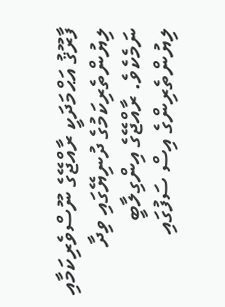ފާރޫޤު އަޙްމަދަކީ ރާއްޖޭގެ ނޫސްވެރިކަމާއި ލިޔުންތެރިކަމުގެ ދުނިޔޭގައި ވިދާ ނަމެކެވެ. ރާއްޖޭގެ އިންގިލާބީ ލިޔުންތެރިންގެ އިސް ސަފުގައި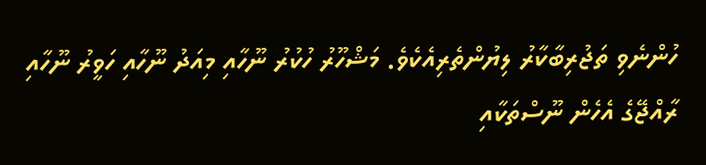ހުންނެވި ތަޖުރިބާކާރު ލިޔުންތެރިއެކެވެ. މަޝްހޫރު ހުކުރު ނޫހާއި މިއަދު ނޫހާއި ހަވީރު ނޫހާއި ރާއްޖޭގެ އެހެން ނޫސްތަކާއި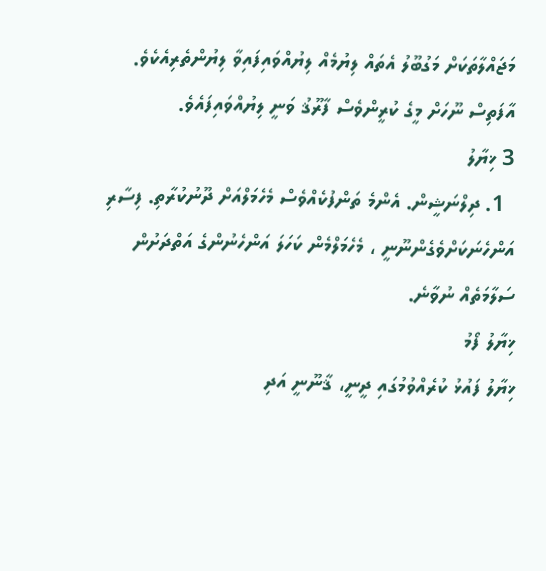މަޖައްލާތަކަށް މަގުބޫލު އެތައް ލިޔުމެއް ލިޔުއްވައިފައިވާ ލިޔުންތެރިއެކެވެ. އާފަތިސް ނޫހަށް މީގެ ކުރީންވެސް ފާރޫޤު ވަނީ ލިޔުއްވައިފައެވެ.
3 ޚިޔާލު
  1. ދިލްނަޝީން. އެންމެ ތަންފުކެއްވެސް މެހެމަލްއަށް ދޫނުކުރާތި. ފިސާރި އަންހެނަކަށްވެގެންނޫނީ ، މެހެމަލްމެން ކަހަލަ އަންހެނުންގެ އަތްދަށުން ސަލާމަތެއް ނުވާނެ.
ޚިޔާލު ފޯމު
ޚިޔާލު ފައުޅު ކުރެއްވުމުގައި ދީނީ، ޤާނޫނީ އަދި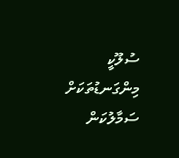ސުލޫކީ މިންގަނޑުތަކަށް ސަމާލުކަން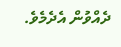ދެއްވުން އެދެމެވެ.